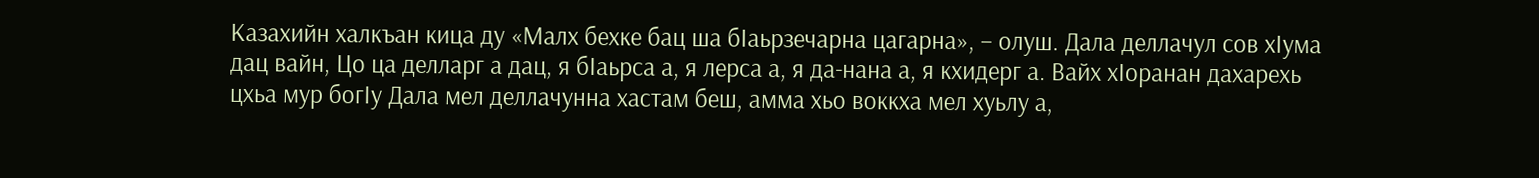Казахийн халкъан кица ду «Малх бехке бац ша бIаьрзечарна цагарна», – олуш. Дала деллачул сов хIума дац вайн, Цо ца делларг а дац, я бIаьрса а, я лерса а, я да-нана а, я кхидерг а. Вайх хIоранан дахарехь цхьа мур богIу Дала мел деллачунна хастам беш, амма хьо воккха мел хуьлу а,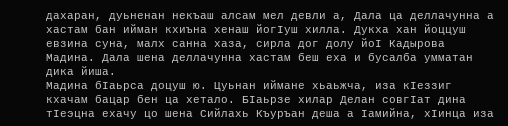дахаран, дуьненан некъаш алсам мел девли а, Дала ца деллачунна а хастам бан ийман кхиъна хенаш йогIуш хилла. Дукха хан йоццуш евзина суна, малх санна хаза, сирла дог долу йоI Кадырова Мадина. Дала шена деллачунна хастам беш еха и бусалба умматан дика йиша.
Мадина бIаьрса доцуш ю. Цуьнан иймане хьаьжча, иза кIеззиг кхачам бацар бен ца хетало. БIаьрзе хилар Делан совгIат дина тIеэцна ехачу цо шена Сийлахь Къуръан деша а Iамийна, хIинца иза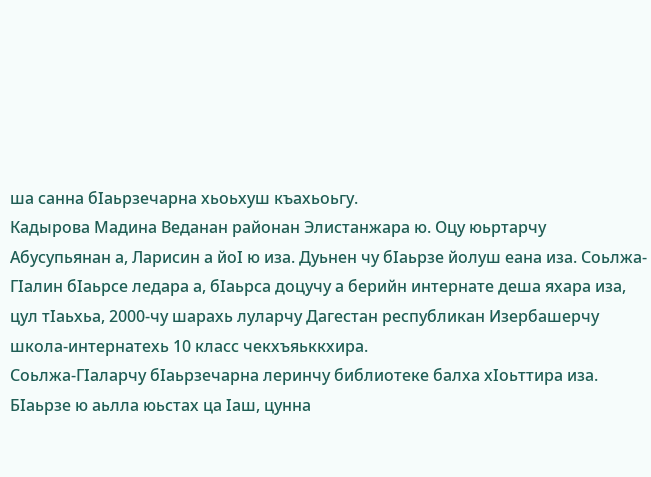ша санна бIаьрзечарна хьоьхуш къахьоьгу.
Кадырова Мадина Веданан районан Элистанжара ю. Оцу юьртарчу Абусупьянан а, Ларисин а йоI ю иза. Дуьнен чу бIаьрзе йолуш еана иза. Соьлжа-ГIалин бIаьрсе ледара а, бIаьрса доцучу а берийн интернате деша яхара иза, цул тIаьхьа, 2000-чу шарахь луларчу Дагестан республикан Изербашерчу школа-интернатехь 10 класс чекхъяьккхира.
Соьлжа-ГIаларчу бIаьрзечарна леринчу библиотеке балха хIоьттира иза. БIаьрзе ю аьлла юьстах ца Iаш, цунна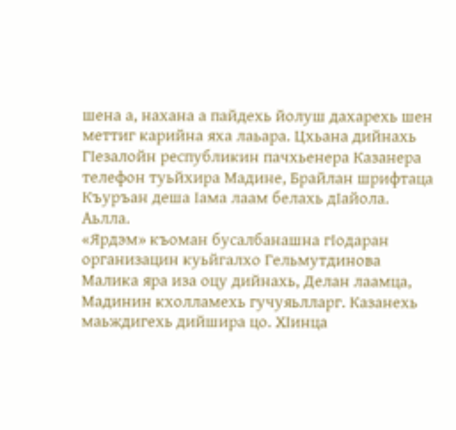шена а, нахана а пайдехь йолуш дахарехь шен меттиг карийна яха лаьара. Цхьана дийнахь ГIезалойн республикин пачхьенера Казанера телефон туьйхира Мадине, Брайлан шрифтаца Къуръан деша Iама лаам белахь дIайола. Аьлла.
«Ярдэм» къоман бусалбанашна гIодаран организацин куьйгалхо Гельмутдинова Малика яра иза оцу дийнахь, Делан лаамца, Мадинин кхолламехь гучуяьлларг. Казанехь маьждигехь дийшира цо. ХIинца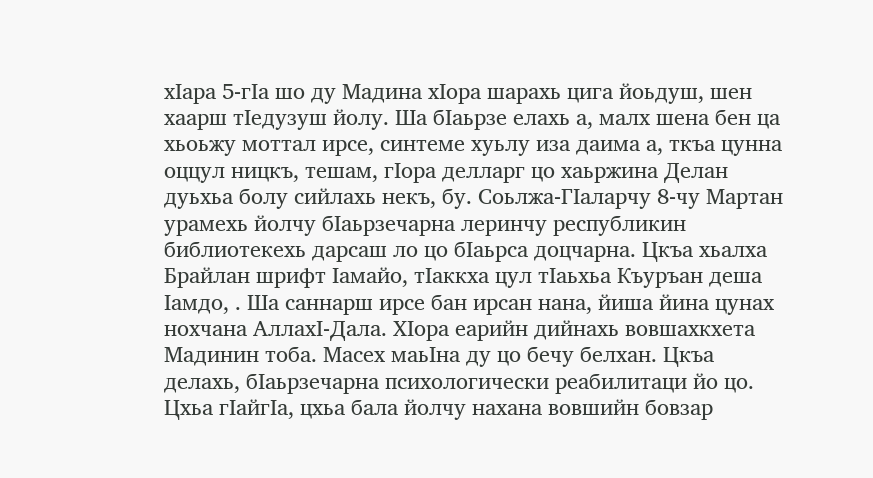хIара 5-гIа шо ду Мадина хIора шарахь цига йоьдуш, шен хаарш тIедузуш йолу. Ша бIаьрзе елахь а, малх шена бен ца хьоьжу моттал ирсе, синтеме хуьлу иза даима а, ткъа цунна оццул ницкъ, тешам, гIора делларг цо хаьржина Делан дуьхьа болу сийлахь некъ, бу. Соьлжа-ГIаларчу 8-чу Мартан урамехь йолчу бIаьрзечарна леринчу республикин библиотекехь дарсаш ло цо бIаьрса доцчарна. Цкъа хьалха Брайлан шрифт Iамайо, тIаккха цул тIаьхьа Къуръан деша Iамдо, . Ша саннарш ирсе бан ирсан нана, йиша йина цунах нохчана АллахI-Дала. ХIора еарийн дийнахь вовшахкхета Мадинин тоба. Масех маьIна ду цо бечу белхан. Цкъа делахь, бIаьрзечарна психологически реабилитаци йо цо. Цхьа гIайгIа, цхьа бала йолчу нахана вовшийн бовзар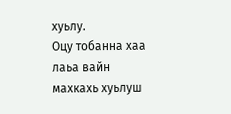хуьлу.
Оцу тобанна хаа лаьа вайн махкахь хуьлуш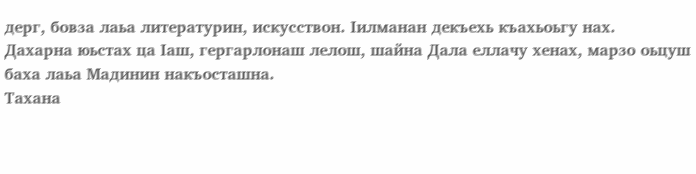дерг, бовза лаьа литературин, искусствон. Iилманан декъехь къахьоьгу нах.
Дахарна юьстах ца Iаш, гергарлонаш лелош, шайна Дала еллачу хенах, марзо оьцуш баха лаьа Мадинин накъосташна.
Тахана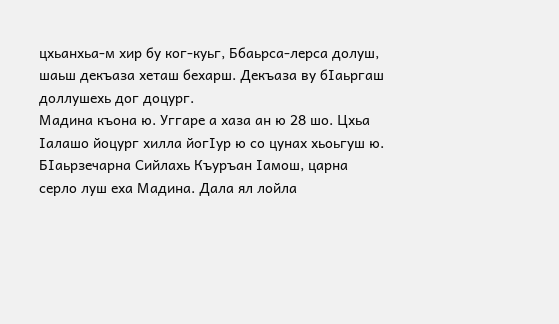цхьанхьа-м хир бу ког-куьг, Ббаьрса-лерса долуш, шаьш декъаза хеташ бехарш. Декъаза ву бIаьргаш доллушехь дог доцург.
Мадина къона ю. Уггаре а хаза ан ю 28 шо. Цхьа Iалашо йоцург хилла йогIур ю со цунах хьоьгуш ю. БIаьрзечарна Сийлахь Къуръан Iамош, царна серло луш еха Мадина. Дала ял лойла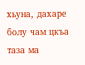хьуна, дахаре болу чам цкъа таза ма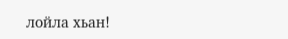лойла хьан!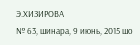Э.ХИЗИРОВА
№ 63, шинара, 9 июнь, 2015 шо